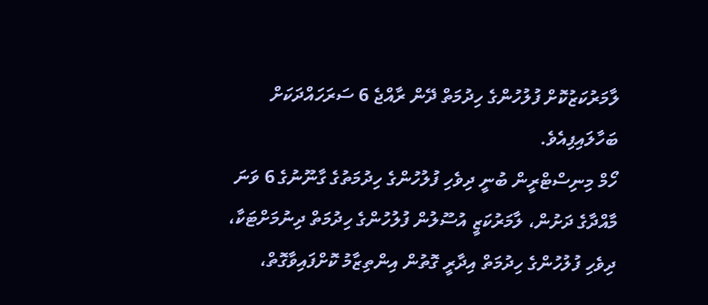ލާމަރުކަޒުކޮށް ފުލުހުންގެ ހިދުމަތް ދޭން ރާއްޖެ 6 ސަރަހައްދަކަށް ބަހާލައިފިއެވެ.
ހޯމް މިނިސްޓްރީން ބުނީ ދިވެހި ފުލުހުންގެ ހިދުމަތުގެ ގާނޫނުގެ 6 ވަނަ މާއްދާގެ ދަށުން، ލާމަރުކަޒީ އުސޫލުން ފުލުހުންގެ ހިދުމަތް ދިނުމަށްޓަކާ، ދިވެހި ފުލުހުންގެ ހިދުމަތް އިދާރީ ގޮތުން އިންތިޒާމު ކޮށްފައިވާގޮތް،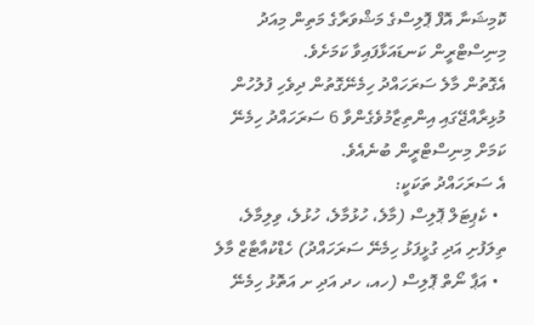ކޮމިޝަނާ އޮފް ޕޮލިސްގެ މަޝްވަރާގެ މަތިން މިއަދު މިނިސްޓްރީން ކަނޑައަޅާފައިވާ ކަމަށެވެ.
އެގޮތުން މާލެ ސަރަހައްދު ހިމެނޭގޮތުން ދިވެހި ފުލުހުން މުޅިރާއްޖޭގައި އިންތިޒާމުވެގެންވާ 6 ސަރަހައްދު ހިމެނޭ ކަމަށް މިނިސްޓްރީން ބުނެއެވެ.
އެ ސަރަހައްދު ތަކަކީ:
  • ކެޕިޓަލް ޕޮލިސް (މާލެ، ހުޅުމާލެ، ހުޅުލެ، ވިލިމާލެ، ތިލަފުށި އަދި ގުޅީފަޅު ހިމެނޭ ސަރަހައްދު) ހެޑްކުއާޓާޒް މާލެ
  • އަޕާ ނޯތް ޕޮލިސް (ހއ، ހދ އަދި ށ އަތޮޅު ހިމެނޭ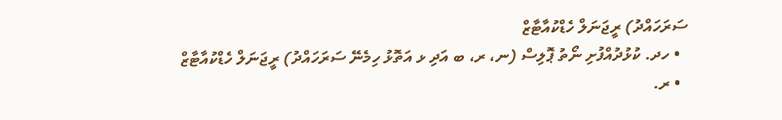ސަރަހައްދު) ރީޖަނަލް ހެޑްކުއާޓާޒް
  • ހދ. ކުޅުދުއްފުށި ނޯތު ޕޮލިސް (ނ، ރ، ބ އަދި ޅ އަތޮޅު ހިމެނޭ ސަރަހައްދު) ރީޖަނަލް ހެޑްކުއާޓާޒް
  • ރ.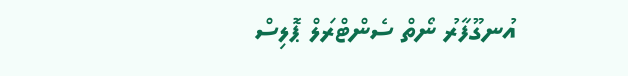އުނގޫފާރު ނޯތް ސެންޓްރަލް ޕޮލިސް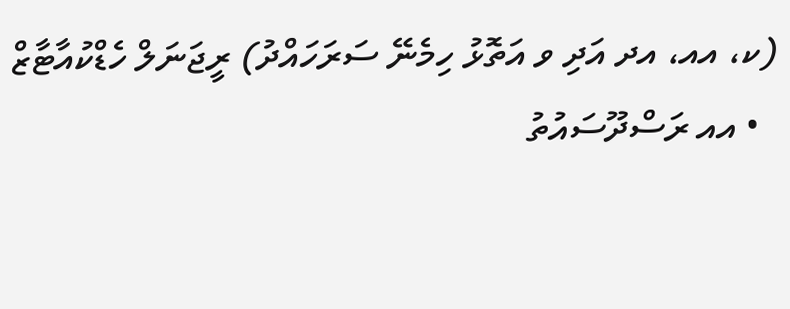(ކ، އއ، އދ އަދި ވ އަތޮޅު ހިމެނޭ ސަރަހައްދު) ރީޖަނަލް ހެޑްކުއާޓާޒް
  • އއ ރަސްދޫސައުތު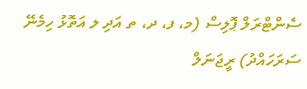ސެންޓްރަލް ޕޮލިސް (މ، ފ، ދ، ތ އަދި ލ އަތޮޅު ހިމެނޭ ސަރަހައްދު) ރީޖަނަލް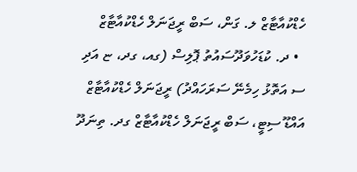ހެޑްކުއާޓާޒް ލ. ގަން، ސަބް ރީޖަނަލް ހެޑްކުއާޓާޒް
  • ދ. ކުޑަހުވަދޫސައުތު ޕޮލިސް (ގއ، ގދ، ޏ އަދި ސ އަތޮޅު ހިމެނޭ ސަރަހައްދު) ރީޖަނަލް ހެޑްކުއާޓާޒް އައްޑޫ ސިޓީ، ސަބް ރީޖަނަލް ހެޑްކުއާޓާޒް ގދ. ތިނަދޫ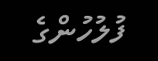ފުލުހުންގެ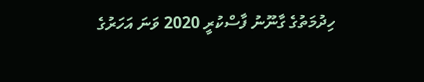ހިދުމަތުގެ ގާނޫނު ފާސްކުރީ 2020 ވަނަ އަހަރުގެ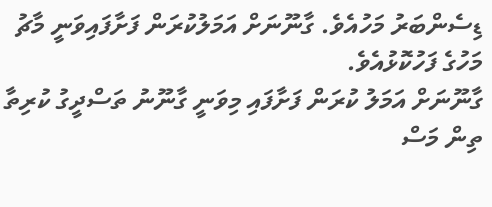ޑިސެންބަރު މަހުއެވެ. ގާނޫނަށް އަމަލުކުރަން ފަށާފައިވަނީ މާޗު މަހުގެ ފަހުކޮޅުއެވެ.
ގާނޫނަށް އަމަލު ކުރަން ފަށާފައި މިވަނީ ގާނޫނު ތަސްދީގު ކުރިތާ ތިން މަސް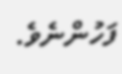ފަހުންނެވެ.